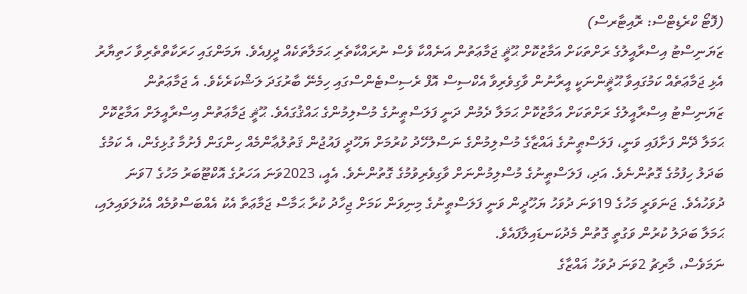(ފޮޓޯ ކްރެޑިޓްސް: ރޮއިޓާރސް)
ޒަޔަނިސްޓު އިސްރާއީލުގެ ރަށްތަކަށް އަމާޒުކޮށް ޙޫޘީ ޖަމާޢަތުން އަނެއްކާ ވެސް ނުރައްކާތެރި ޙަމަލާތަކެއް ދީފިއެވެ. ޔަމަންގައި ހަރަކާތްތެރިވާ ހަތިޔާރު އެޅި ޖަމާޢަތެއް ކަމުގައިވާ ޙޫޘީންނަކީ އީރާނުން ވާގިވެރިވާ އެކްސިސް އޮފް ރެސިސްޓެންސްގައި ހިމެނޭ ބާރުގަދަ ލަޝްކަރެކެވެ. އެ ޖަމާޢަތުން ޒަޔަނިސްޓު އިސްރާއީލުގެ ރަށްތަކަށް އަމާޒުކޮށް ޙަމަލާ ދެމުން ދަނީ ފަލަސްޠީނުގެ މުސްލިމުންގެ ޙައްޤުގައެވެ. ޙޫޘީ ޖަމާޢަތުން އިސްރާއީލަށް އަމާޒުކޮށް ޙަމަލާ ދޭން ފަށާފައި ވަނީ، ފަލަސްޠީނުގެ ޣައްޒާގެ މުސްލިމުންގެ ނަސްލުހޭދު ކުރުމަށް ޔަހޫދީ ފައުޖުން ޤަތުލުޢާންމެއް ހިންގަން ފެށުމާ ގުޅިގެން، އެ ކަމުގެ ބަދަލު ހިފުމުގެ ގޮތުންނެވެ. އަދި، ފަލަސްޠީނުގެ މުސްލިމުންނަށް ވާގިވެރިވުމުގެ ގޮތުންނެވެ. އެއީ، 2023ވަނަ އަހަރުގެ އޮކްޓޫބަރު މަހުގެ 7ވަނަ ދުވަހުއެވެ. ޖަނަވަރީ މަހުގެ 19ވަނަ ދުވަހު ޔަހޫދީން ވަނީ ފަލަސްޠީނުގެ މިނިވަން ކަމަށް ޖިހާދު ކުރާ ޙަމާސް ޖަމާޢަތާ އެކު އެއްބަސްވުމެއް އެކުލަވައިލައި، ޙަމަލާ ބަދަލު ކުރުން ވަގުތީ ގޮތުން މެދުކަނޑައިލާފައެވެ.
ނަމަވެސް، މާރިޗު 2ވަނަ ދުވަހު ޣައްޒާގެ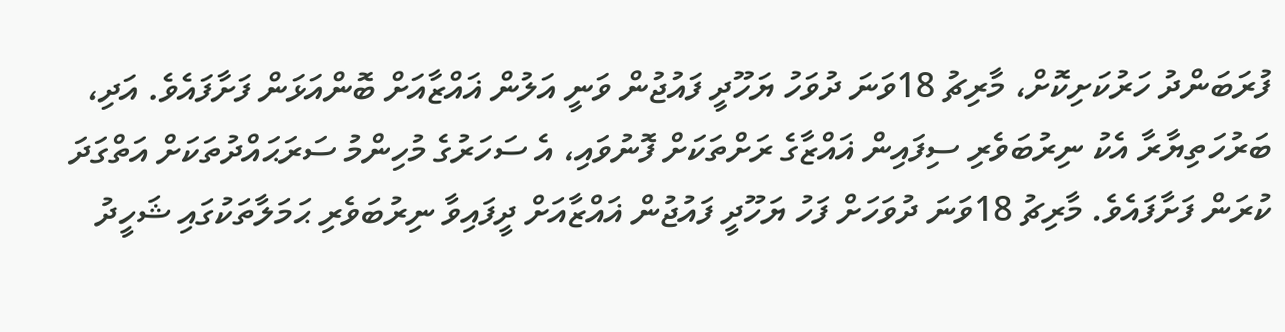ފުރަބަންދު ހަރުކަށިކޮށް، މާރިޗު 18ވަނަ ދުވަހު ޔަހޫދީ ފައުޖުން ވަނީ އަލުން ޣައްޒާއަށް ބޮންއަޅަން ފަށާފައެވެ. އަދި، ބަރުހަތިޔާރާ އެކު ނިރުބަވެރި ސިފައިން ޣައްޒާގެ ރަށްތަކަށް ފޮނުވައި، އެ ސަހަރުގެ މުހިންމު ސަރަޙައްދުތަކަށް އަތްގަދަ ކުރަން ފަށާފައެވެ. މާރިޗު 18ވަނަ ދުވަހަށް ފަހު ޔަހޫދީ ފައުޖުން ޣައްޒާއަށް ދީފައިވާ ނިރުބަވެރި ޙަމަލާތަކުގައި ޝަހީދު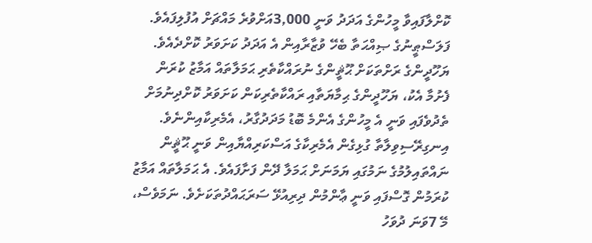ކޮށްލާފައިވާ މީހުންގެ އަދަދު ވަނީ 3,000އަށްވުރެ މައްޗަށް އުފުލިފައެވެ. ފަލަސްޠީނުގެ ޞިއްޙަތާ ބެހޭ ވުޒާރާއިން އެ އަދަދު ކަށަވަރު ކޮށްދެއެވެ. ޔަހޫދީންގެ ރަށްތަކަށް ޙޫޘީންގެ ނުރައްކާތެރި ޙަމަލާތައް އަމާޒު ކުރަން ފެށުމާ އެކު، ޔަހޫދީންގެ ޙިމާޔަތާއި ރައްކާތެރިކަން ކަށަވަރު ކޮށްދިނުމަށް ތެދުވެފައި ވަނީ އެ މީހުންގެ އެންމެ ބޮޑު މަދަދުގާރު، އެމެރިކާއިންނެވެ. އިނގިރޭސިވިލާތާ ގުޅިގެން އެމެރިކާގެ އަސްކަރިއްޔާއިން ވަނީ ޙޫޘީން ނައްތައިލުމުގެ ނަމުގައި ޔަމަނަށް ޙަމަލާ ދޭން ފަށާފައެވެ. އެ ޙަމަލާތައް އަމާޒު ކުރަމުން ގޮސްފައި ވަނީ ޢާންމުން ދިރިއުޅޭ ސަރަޙައްދުތަކަށެވެ. ނަމަވެސް، މޭ 7ވަނަ ދުވަހު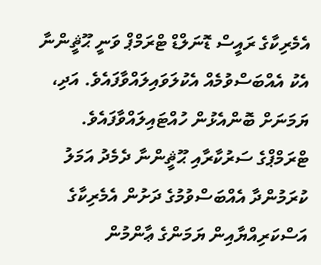އެމެރިކާގެ ރައީސް ޑޮނަލްޑް ޓްރަމްޕް ވަނީ ޙޫޘީންނާ އެކު އެއްބަސްވުމެއް އެކުލަވައިލައްވާފައެވެ. އަދި، ޔަމަނަށް ބޮންއެޅުން ހުއްޓައިލައްވާފައެވެ.
ޓްރަމްޕްގެ ސަރުކާރާއި ޙޫޘީންނާ ދެމެދު އަމަލު ކުރަމުންދާ އެއްބަސްވުމުގެ ދަށުން އެމެރިކާގެ އަސްކަރިއްޔާއިން ޔަމަންގެ ޢާންމުން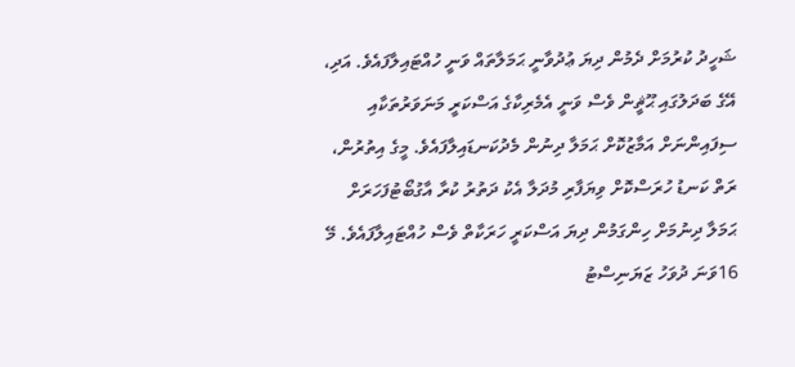ޝަހީދު ކުރުމަށް ދެމުން ދިޔަ ޢުދުވާނީ ޙަމަލާތައް ވަނީ ހުއްޓައިލާފައެވެ. އަދި، އޭގެ ބަދަލުގައި ޙޫޘީން ވެސް ވަނީ އެމެރިކާގެ އަސްކަރީ މަނަވަރުތަކާއި ސިފައިންނަށް އަމާޒުކޮށް ޙަމަލާ ދިނުން މެދުކަނޑައިލާފައެވެ. މީގެ އިތުރުން، ރަތް ކަނޑު ހުރަސްކޮށް ވިޔަފާރި މުދަލާ އެކު ދަތުރު ކުރާ އާގުބޯޓުފަހަރަށް ޙަމަލާ ދިނުމަށް ހިންގަމުން ދިޔަ އަސްކަރީ ހަރަކާތް ވެސް ހުއްޓައިލާފައެވެ. މޭ 16ވަނަ ދުވަހު ޒަޔަނިސްޓު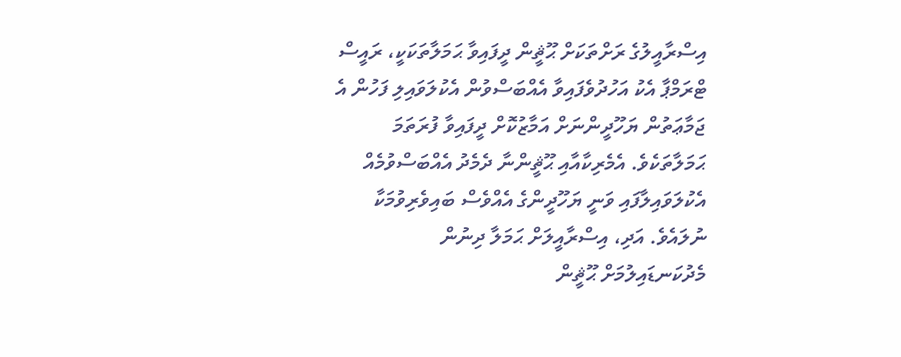އިސްރާއީލުގެ ރަށްތަކަށް ޙޫޘީން ދީފައިވާ ޙަމަލާތަކަކީ، ރައީސް ޓްރަމްޕާ އެކު އަހުދުވެފައިވާ އެއްބަސްވުން އެކުލަވައިލި ފަހުން އެ ޖަމާޢަތުން ޔަހޫދީންނަށް އަމާޒުކޮށް ދީފައިވާ ފުރަތަމަ ޙަމަލާތަކެވެ. އެމެރިކާއާއި ޙޫޘީންނާ ދެމެދު އެއްބަސްވުމެއް އެކުލަވައިލާފައި ވަނީ ޔަހޫދީންގެ އެއްވެސް ބައިވެރިވުމަކާ ނުލައެވެ. އަދި، އިސްރާއީލަށް ޙަމަލާ ދިނުން މެދުކަނޑައިލުމަށް ޙޫޘީން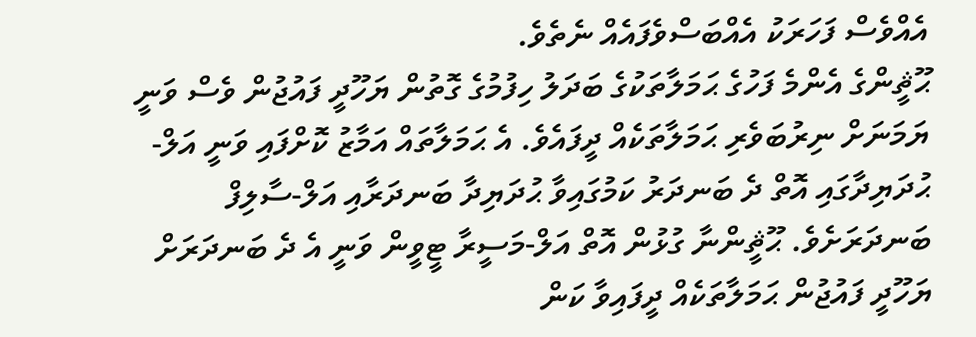އެއްވެސް ފަހަރަކު އެއްބަސްވެފައެއް ނެތެވެ.
ޙޫޘީންގެ އެންމެ ފަހުގެ ޙަމަލާތަކުގެ ބަދަލު ހިފުމުގެ ގޮތުން ޔަހޫދީ ފައުޖުން ވެސް ވަނީ ޔަމަނަށް ނިރުބަވެރި ޙަމަލާތަކެއް ދީފައެވެ. އެ ޙަމަލާތައް އަމާޒު ކޮށްފައި ވަނީ އަލް-ޙުދަޔިދާގައި އޮތް ދެ ބަނދަރު ކަމުގައިވާ ޙުދަޔިދާ ބަނދަރާއި އަލް-ސާލިފް ބަނދަރަށެވެ. ޙޫޘީންނާ ގުޅުން އޮތް އަލް-މަސީރާ ޓީވީން ވަނީ އެ ދެ ބަނދަރަށް ޔަހޫދީ ފައުޖުން ޙަމަލާތަކެއް ދީފައިވާ ކަން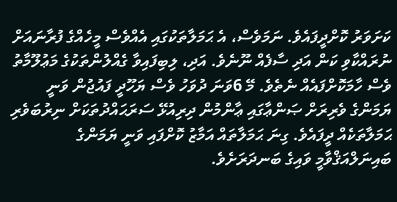ކަށަވަރު ކޮށްދީފައެވެ. ނަމަވެސް، އެ ޙަމަލާތަކުގައި އެއްވެސް މީހެއްގެ ފުރާނައަށް ނުރައްކާވި ކަން އަދި ސާފެއް ނޫނެވެ. އަދި، ލިބިފައިވާ ގެއްލުންތަކުގެ މަޢުލޫމާތު ވެސް ހާމަކޮށްފައެއް ނެތެވެ. މޭ 6ވަނަ ދުވަހު ވެސް ޔަހޫދީ ފައުޖުން ވަނީ ޔަމަންގެ ވެރިރަށް ޞަންޢާގައި ޢާންމުން ދިރިއުޅޭ ސަރަޙައްދުތަކަށް ނިރުބަވެރި ޙަމަލާތަކެއް ދީފައެވެ. ގިނަ ޙަމަލާތައް އަމާޒު ކޮށްފައި ވަނީ ޔަމަންގެ ބައިނަލްއަޤްވާމީ ވައިގެ ބަނދަރަށެވެ.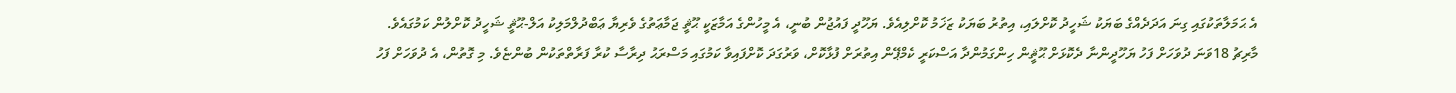އެ ޙަމަލާތަކުގައި ގިނަ އަދަދެއްގެ ބަޔަކު ޝަހީދު ކޮށްލައި، އިތުރު ބަޔަކު ޒަޚަމު ކޮށްލިއެވެ. ޔަހޫދީ ފައުޖުން ބުނީ، އެ މީހުންގެ އަމާޒަކީ ޙޫޘީ ޖަމާޢަތުގެ ވެރިޔާ ޢަބްދުލްމަލިކު އަލް-ޙޫޘީ ޝަހީދު ކޮށްލުން ކަމުގައެވެ.
މާރިޗު 18ވަނަ ދުވަހަށް ފަހު ޔަހޫދީންނާ ދެކޮޅަށް ޙޫޘީން ހިންގަމުންދާ އަސްކަރީ ކެމްޕޭން އިތުރަށް ފުޅާކޮށް، ވަރުގަދަ ކޮށްފައިވާ ކަމުގައި މަސްރަޙު ދިރާސާ ކުރާ ފަރާތްތަކުން ބުންޏެވެ. މި ގޮތުން، އެ ދުވަހަށް ފަހު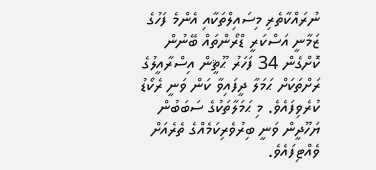ނުރައްކާތެރި މިސައިލްތަކާއި އެންމެ ފަހުގެ ޒަމާނީ އަސްކަރީ ޑްރޯންތައް ބޭނުން ކޮށްގެން 34 ފަހަރު ޙޫޘީން އިސްރާއީލުގެ ރަށްތަކަށް ޙަމަލާ ދީފައިވާ ކަން ވަނީ ރެކޯޑު ކުރެވިފައެވެ. މި ޙަމަލާތަކުގެ ސަބަބުން ޔަހޫދީން ވަނީ ބިރުވެރިކަމެއްގެ ތެރެއަށް ވެއްޓިފައެވެ.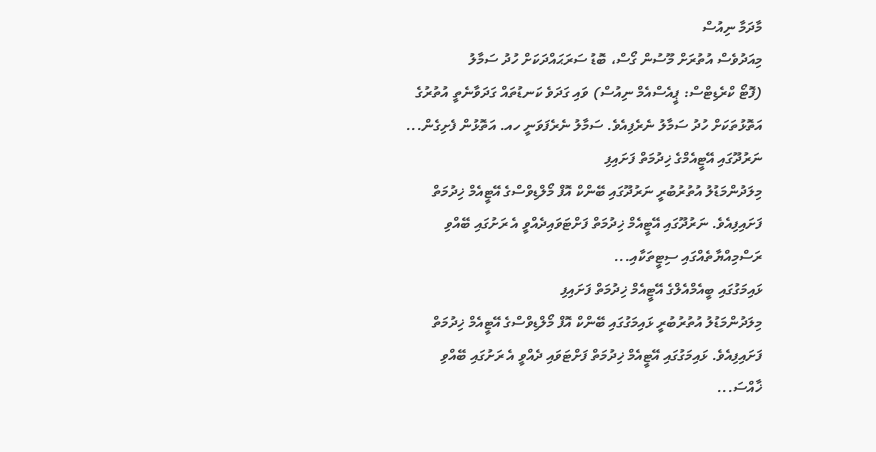މާދަމާ ނިއުސް
މިއަދުވެސް އުތުރަށް މޫސުން ގޯސް، ބޮޑު ސަރަޙައްދަކަށް ހުދު ސަމާލު
(ފޮޓޯ ކްރެޑިޓްސް: ޕީއެސްއެމް ނިއުސް) ވައި ގަދަވެ ކަނޑުތައް ގަދަވާނެތީ އުތުރުގެ އަތޮޅުތަކަށް ހުދު ސަމާލު ނެރެފިއެވެ. ސަމާލު ނެރެފަވަނީ ހއ. އަތޮޅުން ފެށިގެން...
ނަރުދޫގައި އޭޓީއެމްގެ ޚިދުމަތް ފަށައިފި
މިލަދުންމަޑުލު އުތުރުބުރީ ނަރުދޫގައި ބޭންކް އޮފް މޯލްޑިވްސްގެ އޭޓީއެމް ޚިދުމަތް ފަށައިފިއެވެ. ނަރުދޫގައި އޭޓީއެމް ޚިދުމަތް ފަށްޓަވައިދެއްވީ އެ ރަށުގައި ބޭއްވި ރަސްމިއްޔާތެއްގައި ސިޓީތަކާއި...
ޅައިމަގުގައި ބީއެމްއެލްގެ އޭޓީއެމް ޚިދުމަތް ފަށައިފި
މިލަދުންމަޑުލު އުތުރުބުރީ ޅައިމަގުގައި ބޭންކް އޮފް މޯލްޑިވްސްގެ އޭޓީއެމް ޚިދުމަތް ފަށައިފިއެވެ. ޅައިމަގުގައި އޭޓީއެމް ޚިދުމަތް ފަށްޓަވައި ދެއްވީ އެ ރަށުގައި ބޭއްވި ޚާއްސަ...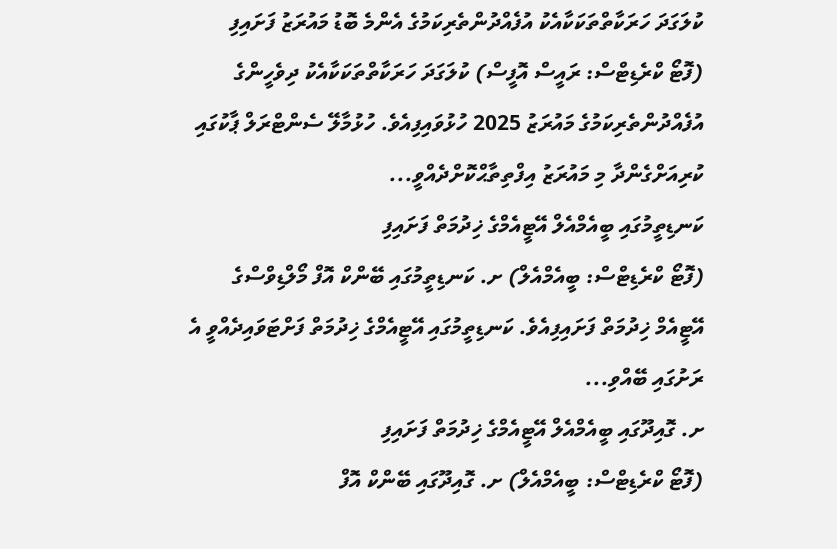ކުލަގަދަ ހަރަކާތްތަކަކާއެކު އުފެއްދުންތެރިކަމުގެ އެންމެ ބޮޑު މައުރަޒު ފަށައިފި
(ފޮޓޯ ކްރެޑިޓްސް: ރައީސް އޮފީސް) ކުލަގަދަ ހަރަކާތްތަކަކާއެކު ދިވެހީންގެ އުފެއްދުންތެރިކަމުގެ މައުރަޒު 2025 ހުޅުވައިފިއެވެ. ހުޅުމާލޭ ސެންޓްރަލް ޕާކުގައި ކުރިއަށްގެންދާ މި މައުރަޒު އިފްތިތާޙްކޮށްދެއްވީ...
ކަނޑިތީމުގައި ބީއެމްއެލް އޭޓީއެމްގެ ޚިދުމަތް ފަށައިފި
(ފޮޓޯ ކްރެޑިޓްސް: ބީއެމްއެލް) ށ. ކަނޑިތީމުގައި ބޭންކް އޮފް މޯލްޑިވްސްގެ އޭޓީއެމް ޚިދުމަތް ފަށައިފިއެވެ. ކަނޑިތީމުގައި އޭޓީއެމްގެ ޚިދުމަތް ފަށްޓަވައިދެއްވީ އެ ރަށުގައި ބޭއްވި...
ށ. ގޮއިދޫގައި ބީއެމްއެލް އޭޓީއެމްގެ ޚިދުމަތް ފަށައިފި
(ފޮޓޯ ކްރެޑިޓްސް: ބީއެމްއެލް) ށ. ގޮއިދޫގައި ބޭންކް އޮފް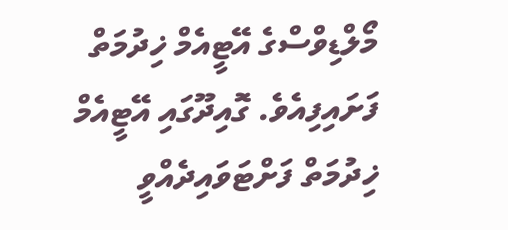މޯލްޑިވްސްގެ އޭޓީއެމް ޚިދުމަތް ފަށައިފިއެވެ. ގޮއިދޫގައި އޭޓީއެމް ޚިދުމަތް ފަށްޓަވައިދެއްވީ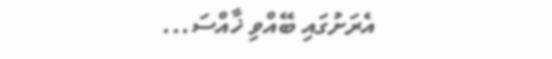އެރަށުގައި ބޭއްވި ޚާއްސަ...